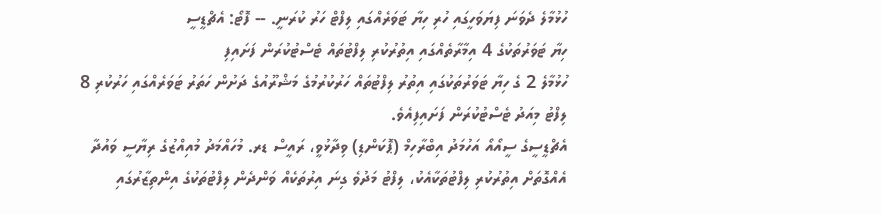ހުޅުމާލެ ދެވަނަ ފިޔަވަހީގައި ހުރި ހިޔާ ޓަވަރެއްގައި ލިފްޓް ހަރު ކުރަނީ. -- ފޮޓޯ: އެޗްޑީސީ
ހިޔާ ޓަވަރުތަކުގެ 4 އިމާރާތެއްގައި އިތުރުކުރި ލިފްޓުތައް ޓެސްޓުކުރަން ފަށައިފި
ހުޅުމާލެ 2 ގެ ހިޔާ ޓަވަރުތަކުގައި އިތުރު ލިފްޓުތައް ހަރުކުރުމުގެ މަޝްރޫއުގެ ދަށުން ހަތަރު ޓަވަރެއްގައި ހަރުކުރި 8 ލިފްޓު މިއަދު ޓެސްޓުކުރަން ފަށައިފިއެވެ.
އެޗްޑީސީގެ ސީއޯއޯ އަހުމަދު އިބްރާހިމް (ޕޮކަންޑި) ވިދާޅުވީ، ރައީސް ޑރ. މުހައްމަދު މުއިއްޒުގެ ރިޔާސީ ވައުދާ އެއްގޮތަށް އިތުރުކުރި ލިފްޓުތަކާއެކު، ލިފްޓު މަދުވެ ގިނަ އިރުތަކެއް ވަންދެން ލިފްޓުތަކުގެ އިންތިޒާރުގައި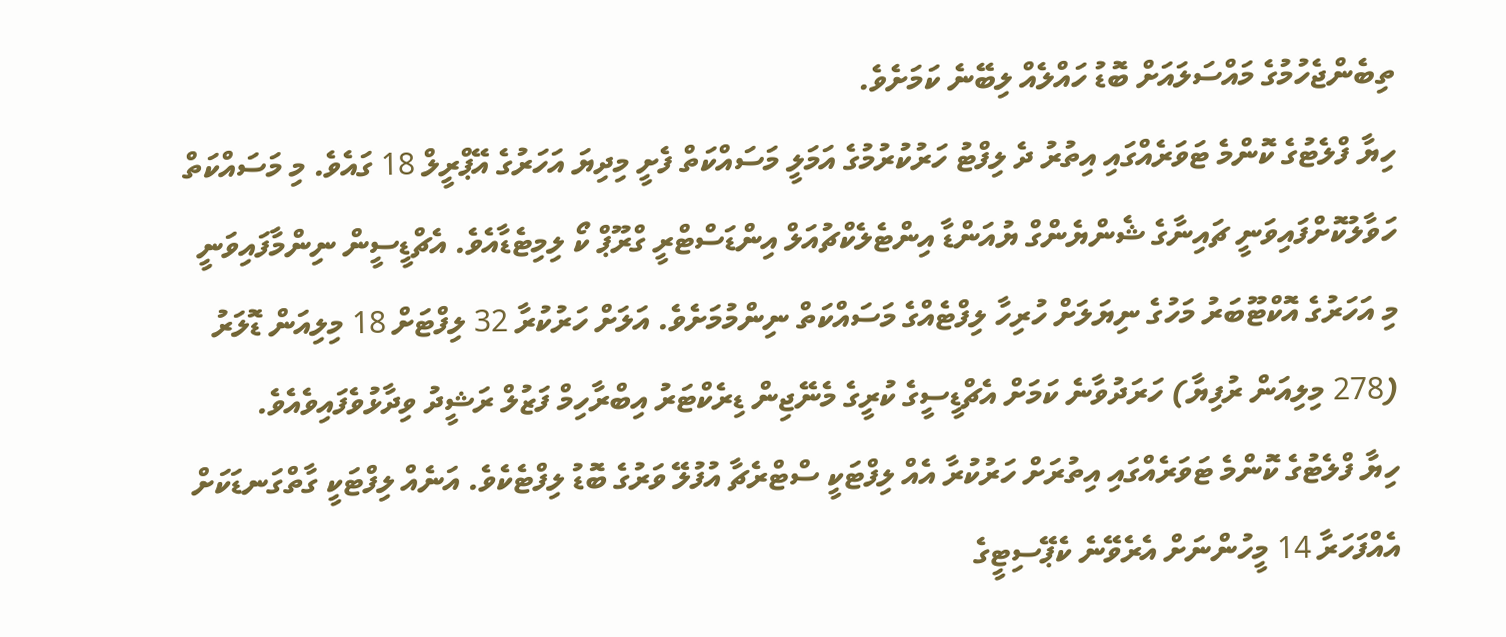ތިބެންޖެހުމުގެ މައްސަލައަށް ބޮޑު ހައްލެއް ލިބޭނެ ކަމަށެވެ.
ހިޔާ ފްލެޓުގެ ކޮންމެ ޓަވަރެއްގައި އިތުރު ދެ ލިފްޓު ހަރުކުރުމުގެ އަމަލީ މަސައްކަތް ފެށީ މިދިޔަ އަހަރުގެ އޭޕްރީލް 18 ގައެވެ. މި މަސައްކަތް ހަވާލުކޮށްފައިވަނީ ޗައިނާގެ ޝެންޔެންގް ޔުއަންޑާ އިންޓެލެކްޗުއަލް އިންޑަސްޓްރީ ގްރޫޕް ކޯ ލިމިޓެޑާއެވެ. އެޗްޑީސީން ނިންމާފައިވަނީ މި އަހަރުގެ އޮކްޓޫބަރު މަހުގެ ނިޔަލަށް ހުރިހާ ލިފްޓެއްގެ މަސައްކަތް ނިންމުމަށެވެ. އަލަށް ހަރުކުރާ 32 ލިފްޓަށް 18 މިލިއަން ޑޮލަރު (278 މިލިއަން ރުފިޔާ) ހަރަދުވާނެ ކަމަށް އެޗްޑީސީގެ ކުރީގެ މެނޭޖިން ޑިރެކްޓަރު އިބްރާހިމް ފަޒުލް ރަޝީދު ވިދާޅުވެފައިވެއެވެ.
ހިޔާ ފްލެޓުގެ ކޮންމެ ޓަވަރެއްގައި އިތުރަށް ހަރުކުރާ އެއް ލިފްޓަކީ ސްޓްރެޗާ އުފުލޭ ވަރުގެ ބޮޑު ލިފްޓެކެވެ. އަނެއް ލިފްޓަކީ ގާތްގަނޑަކަށް އެއްފަހަރާ 14 މީހުންނަށް އެރެވޭނެ ކެޕޭސިޓީގެ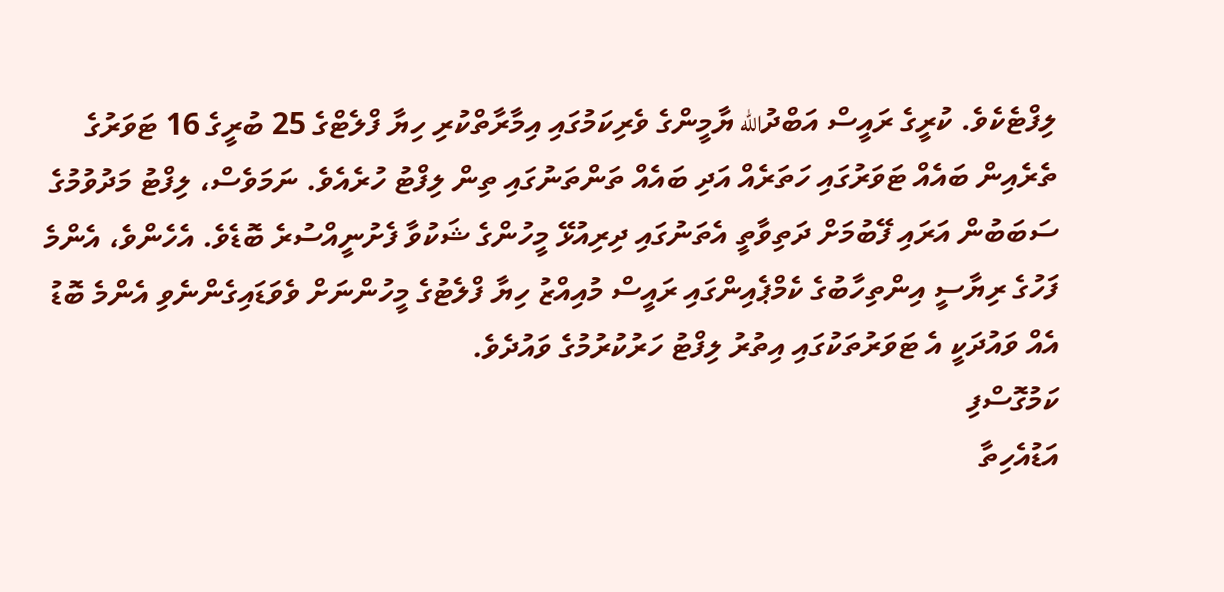ލިފްޓެކެވެ. ކުރީގެ ރައީސް އަބްދުالله ޔާމީންގެ ވެރިކަމުގައި އިމާރާތްކުރި ހިޔާ ފްލެޓްގެ 25 ބުރީގެ 16 ޓަވަރުގެ ތެރެއިން ބައެއް ޓަވަރުގައި ހަތަރެއް އަދި ބައެއް ތަންތަނުގައި ތިން ލިފްޓު ހުރެއެވެ. ނަމަވެސް، ލިފްޓު މަދުވުމުގެ ސަބަބުން އަރައި ފޭބުމަށް ދަތިވާތީ އެތަނުގައި ދިރިއުޅޭ މީހުންގެ ޝަކުވާ ފެށުނީއްސުރެ ބޮޑެވެ. އެހެންވެ، އެންމެ ފަހުގެ ރިޔާސީ އިންތިހާބުގެ ކެމްޕެއިންގައި ރައީސް މުއިއްޒު ހިޔާ ފްލެޓުގެ މީހުންނަށް ވެވަޑައިގެންނެވި އެންމެ ބޮޑު އެއް ވައުދަކީ އެ ޓަވަރުތަކުގައި އިތުރު ލިފްޓު ހަރުކުރުމުގެ ވައުދެވެ.
ކަމުގޮސްފި
އަޑުއެހިތާ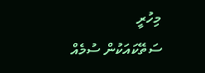މިހުރީ
ސަތޭކައަކުން ސުމެއް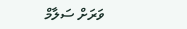ވަރަށް ސަލާމް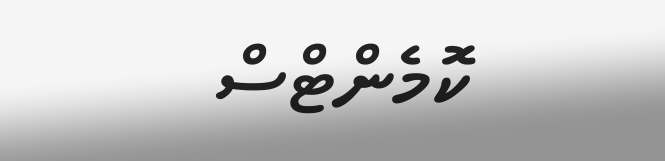ކޮމެންޓްސް